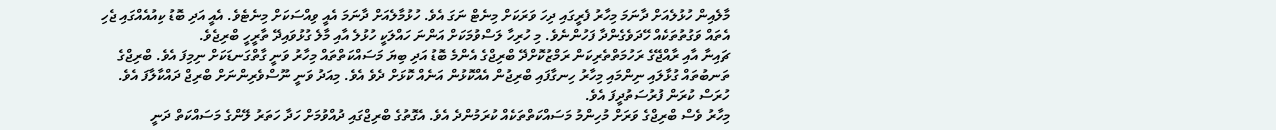މާލެއިން ހުޅުލެއަށް ދާނަމަ މިހާރު ފެރީގައި ދިހަ ވަރަކަށް މިނެޓް ނަގަ އެވެ. ހުޅުމާލެއަށް ދާނަމަ އެއީ ވިއްސަކަށް މިނެޓެވެ. އެއީ އަދި ބޮޑު ކިއުއެއްގައި ޖެހި އެތައް ވަގުތުތަކެއް ހޭދަވެގެންދާ ފަހުންނެވެ. މި ހުރިހާ ލަސްވުމަކަށް އަންނަ ހައްލަކީ ހުޅުލެ އާއި މާލެ ގުޅުވައިދޭ ތާރީހީ ބްރިޖެވެ.
ޗައިނާ އާއި ރާއްޖޭގެ ރަހުމަތްތެރިކަން ރަމްޒުކޮށްދޭ ބްރިޖްގެ އެންމެ ބޮޑު އަދި ބިޔަ މަސައްކަތްތައް މިހާރު ވަނީ ގާތްގަނޑަކަށް ނިމިފަ އެވެ. ބްރިޖްގެ ތަނބުތައް ގުޅާލައި ނިންމައި މިހާރު ހިނގާފައި ބްރިޖުން އެއްކޮޅުން އަނެއް ކޮޅަށް ދެވެ އެވެ. މިއަދު ވަނީ ނޫސްވެރިންނަށް ބްރިޖް ދައްކާލާފަ އެވެ. ހުރަސް ކުރަން ފުރުސަތުދީފަ އެވެ.
މިހާރު ވެސް ބްރިޖްގެ ވަރަށް މުހިންމު މަސައްކަތްތަކެއް ކުރަމުންދެ އެވެ. އެގޮތުގެ ބްރިޖްގައި ދުއްވުމަށް ހަދާ ހަތަރު ލޭންގެ މަސައްކަތް ދަނީ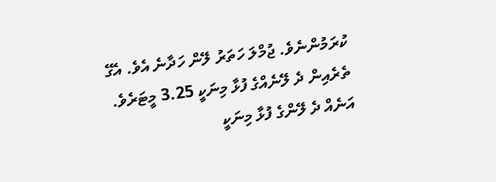ކުރަމުންނެވެ. ޖުމްލަ ހަތަރު ލޭން ހަދާނެ އެވެ. އެގޭ ތެރެއިން ދެ ލޭނެއްގެ ފުޅާ މިނަކީ 3.25 މީޓަރެވެ. އަނެއް ދެ ލޭންގެ ފުޅާ މިނަކީ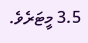3.5 މީޓަރެވެ.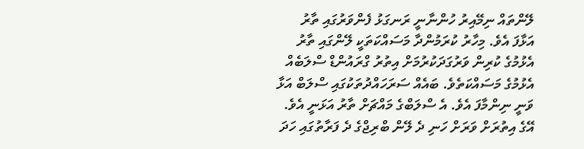ލޭންތައް ނިމޭއިރު ހުންނާނީ ރަނގަޅު ފެންވަރުގައި ތާރު އަޅާފަ އެވެ. މިހާރު ކުރަމުންދާ މަސައްކަތަކީ ލޭންގައި ތާރު އެޅުމުގެ ކުރިން ވަރުގަދަކުރުމަށް އިތުރު ގްރައުންޑް ސްލަބެއް އެޅުމުގެ މަސައްކަތެވެ. ބައެއް ސަރަހައްދުތަކުގައި ސްލަބް އަޅާ ވަނީ ނިންމާފަ އެވެ. އެ ސްލަބްގެ މައްޗަށް ތާރު އަޅަނީ އެވެ.
އޭގެ އިތުރަށް ވަރަށް ހަނި ދެ ލޭން ބްރިޖްގެ ދެ ފަރާތުގައި ހަދަ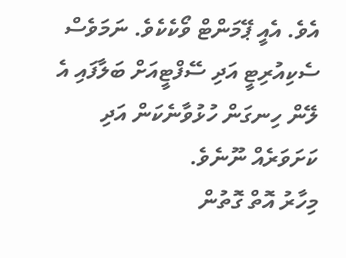އެވެ. އެއީ ޕޭމަންޓް ވޯކެކެވެ. ނަމަވެސް ސެކިއުރިޓީ އަދި ސޭފްޓީއަށް ބަލާފައި އެ ލޭން ހިނގަން ހުޅުވާނެކަން އަދި ކަށަވަރެއް ނޫނެވެ.
މިހާރު އޮތް ގޮތުން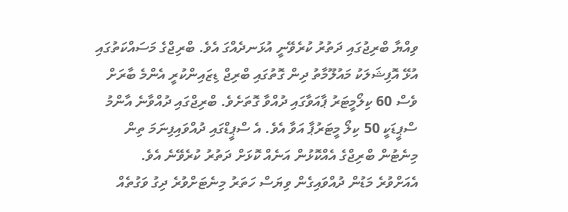ވިއްޔާ ބްރިޖުގައި ދަތުރު ކުރެވޭނީ އުޅަނދެއްގަ އެވެ. ބްރިޖްގެ މަސައްކަތުގައި އުޅޭ އޮފިޝަލަކު މައުލޫމާތު ދިން ގޮތުގައި ބްރިޖް ޑިޒައިންކުރީ އެންމެ ބާރަށް ވެސް 60 ކިލޯމީޓަރު ޕާއަވާގައި ދުއްވާ ގޮތަށެވެ. ބްރިޖްގައި ދުއްވާނެ އާންމު ސްޕީޑަކީ 50 ކިލޯ މީޓަރުޕާ އަވާ އެވެ. އެ ސްޕީޑްގައި ދުއްވައިފިނަމަ ތިން މިނެޓުން ބްރިޖްގެ އެއްކޮޅުން އަނެއް ކޮޅަށް ދަތުރު ކުރެވޭނެ އެވެ.
އެއަށްވުރެ މަޑުން ދުއްވައިގެން ވިޔަސް ހަތަރު މިނެޓަށްވުރެ ދިގު ވަގުތެއް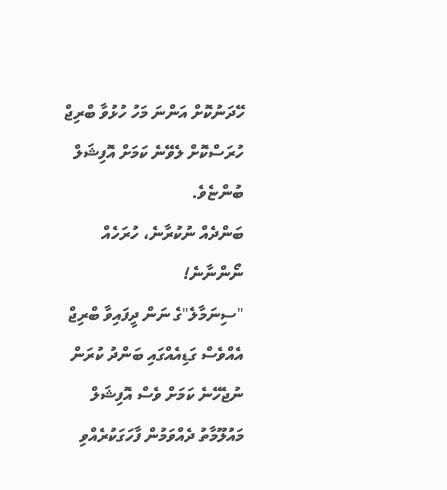ހޭދަނުކޮށް އަންނަ މަހު ހުޅުވާ ބްރިޖް ހުރަސްކޮށް ލެވޭނެ ކަމަށް އޮފިޝަލް ބުންޏެވެ.
ބަންދެއް ނުކުރާނެ، ހުރަހެއް ނޯންނާނެ!
"ސިނަމާލެ"ގެ ނަން ދީފައިވާ ބްރިޖް އެއްވެސް ގަޑިއެއްގައި ބަންދު ކުރަން ނުޖެހޭނެ ކަމަށް ވެސް އޮފިޝަލް މައުލޫމާތު ދެއްވަމުން ފާހަގަކުރެއްވި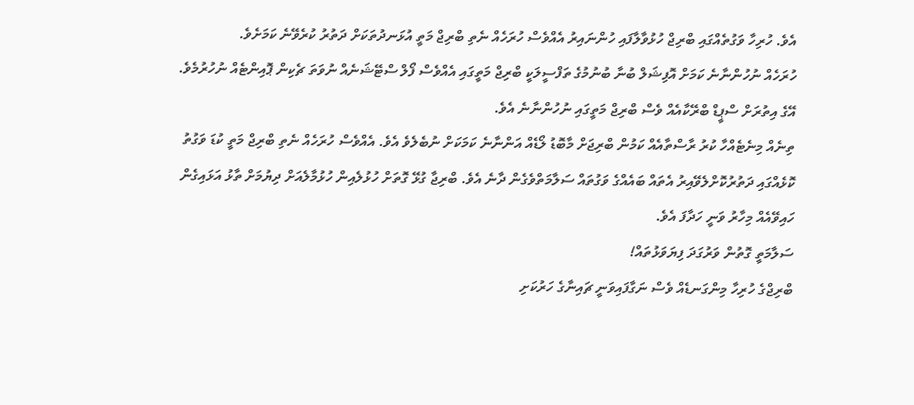އެވެ. ހުރިހާ ވަގުތެއްގައި ބްރިޖް ހުޅުވާލާފައި ހުންނައިރު އެއްވެސް ހުރަހެއް ނެތި ބްރިޖް މަތީ އުޅަނދުތަކަށް ދަތުރު ކުރެވޭނެ ކަމަށެވެ.
ހުރަހެއް ނުހުންނާނެ ކަމަށް އޮފިޝަލް ބުނާ ބުނުމުގެ ތަފްސީލަކީ ބްރިޖް މަތީގައި އެއްވެސް ފޯލް ސްޓޭޝަނެއް ނުވަތަ ޗެކިން ޕޮއިންޓެއް ނުހުރުމެވެ. އޭގެ އިތުރަށް ސްޕީޑް ބްރޭކާއެއް ވެސް ބްރިޖް މަތީގައި ނުހުންނާނެ އެވެ.
ތިނެއް މިނެޓެއްހާ ކުރު ރާސްތާއެއް ކަމުން ބްރިޖަށް މާބޮޑު ލޯޑެއް އަންނާނެ ކަމަކަށް ނުބެލެވެ އެވެ. އެއްވެސް ހުރަހެއް ނެތި ބްރިޖް މަތީ ކުޑަ ވަގުތު ކޮޅެއްގައި ދަތުރުކޮށްލެވޭއިރު އެތައް ބައެއްގެ ވަގުތައް ސަލާމަތްވެގެން ދާނެ އެވެ. ބްރިޖާ ގުޅޭ ގޮތަށް ހުޅުލެއިން ހުޅުމާލެއަށް ދިޔުމަށް ތާޅު އަޅައިގެން ހައިވޭއެއް މިހާރު ވަނީ ހަދާފަ އެވެ.
ސަލާމަތީ ގޮތުން ވަރުގަދަ ފިޔަވަޅުތައް!
ބްރިޖްގެ ހުރިހާ މިންގަނޑެއް ވެސް ނަގާފައިވަނީ ޗައިނާގެ ހަރުކަށި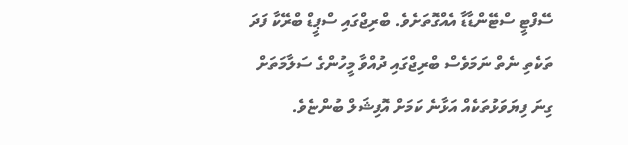ސޭފްޓީ ސްޓޭންޑާޑާ އެއްގޮތަށެވެ. ބްރިޖްގައި ސްޕީޑް ބްރޭކާ ފަދަ ތަކެތި ނެތް ނަމަވެސް ބްރިޖްގައި ދުއްވާ މީހުންގެ ސަލާމަތަށް ގިނަ ފިޔަވަޅުތަކެއް އަޅާނެ ކަމަށް އޮފިޝަލް ބުންޏެވެ.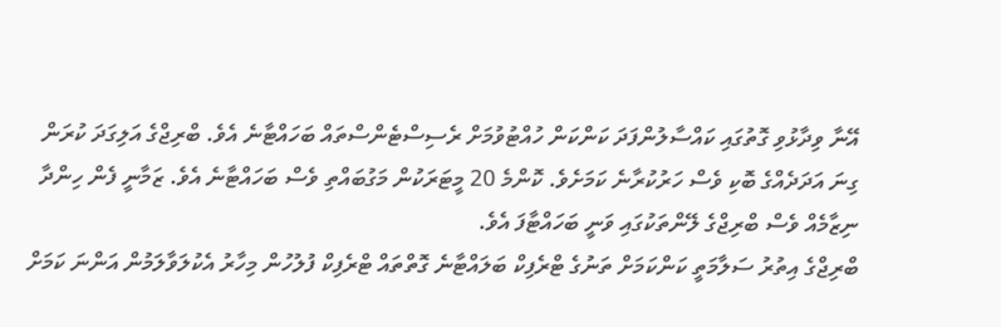އޭނާ ވިދާޅުވި ގޮތުގައި ކައްސާލުންފަދަ ކަންކަން ހުއްޓުވުމަށް ރެސިސްޓެންސްތައް ބަހައްޓާނެ އެވެ. ބްރިޖްގެ އަލިގަދަ ކުރަން ގިނަ އަދަދެއްގެ ބޮކި ވެސް ހަރުކުރާނެ ކަމަށެވެ. ކޮންމެ 20 މީޓަރަކުން މަގުބައްތި ވެސް ބަހައްޓާނެ އެވެ. ޒަމާނީ ފެން ހިންދާ ނިޒާމެއް ވެސް ބްރިޖްގެ ލޭންތަކުގައި ވަނީ ބަހައްޓާފަ އެވެ.
ބްރިޖްގެ އިތުރު ސަލާމަތީ ކަންކަމަށް ތަނުގެ ޓްރެފިކް ބަލައްޓާނެ ގޮތްތައް ޓްރެފިކް ފުލުހުން މިހާރު އެކުލަވާލަމުން އަންނަ ކަމަށް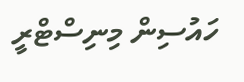ހައުސިން މިނިސްޓްރީ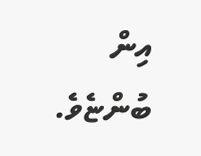އިން ބުންޏެވެ.